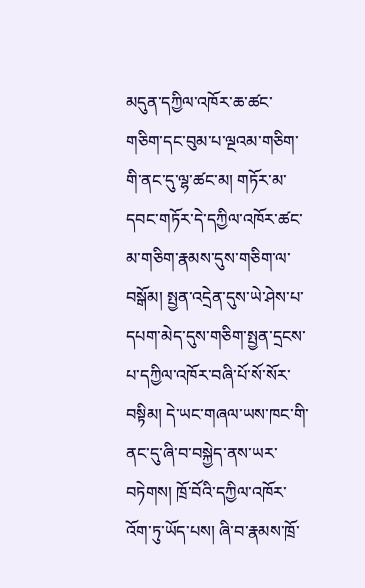མདུན་དཀྱིལ་འཁོར་ཆ་ཚང་གཅིག་དང་བུམ་པ་ལྔའམ་གཅིག་གི་ནང་དུ་ལྷ་ཚང་མ། གཏོར་མ་དབང་གཏོར་དེ་དཀྱིལ་འཁོར་ཚང་མ་གཅིག་རྣམས་དུས་གཅིག་ལ་བསྒོམ། སྤྱན་འདྲེན་དུས་ཡེ་ཤེས་པ་དཔག་མེད་དུས་གཅིག་སྤྱན་དྲངས་པ་དཀྱིལ་འཁོར་བཞི་པོ་སོ་སོར་བསྟིམ། དེ་ཡང་གཞལ་ཡས་ཁང་གི་ནང་དུ་ཞི་བ་བསྐྱེད་ནས་ཡར་བཏེགས། ཁྲོ་བོའི་དཀྱིལ་འཁོར་འོག་ཏུ་ཡོད་པས། ཞི་བ་རྣམས་ཁྲོ་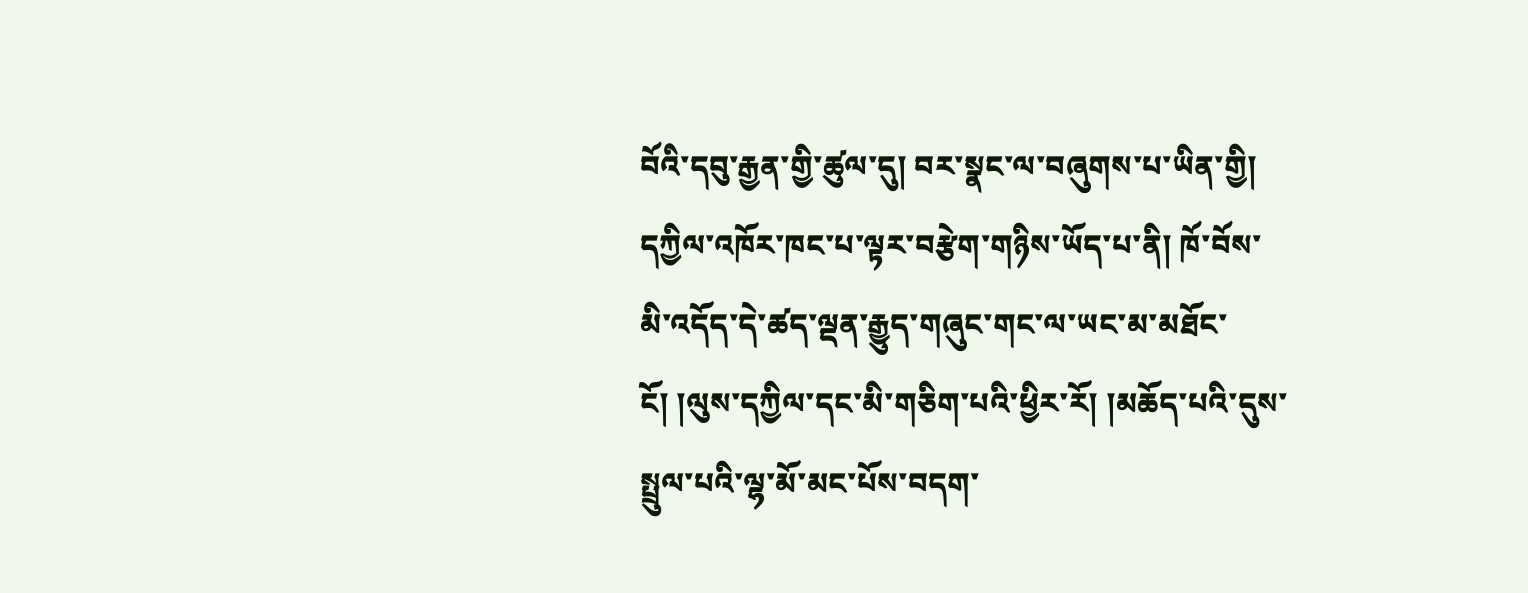བོའི་དབུ་རྒྱན་གྱི་ཚུལ་དུ། བར་སྣང་ལ་བཞུགས་པ་ཡིན་གྱི། དཀྱིལ་འཁོར་ཁང་པ་ལྟར་བརྩེག་གཉིས་ཡོད་པ་ནི། ཁོ་བོས་མི་འདོད་དེ་ཚད་ལྡན་རྒྱུད་གཞུང་གང་ལ་ཡང་མ་མཐོང་ངོ། །ལུས་དཀྱིལ་དང་མི་གཅིག་པའི་ཕྱིར་རོ། །མཆོད་པའི་དུས་སྤྲུལ་པའི་ལྷ་མོ་མང་པོས་བདག་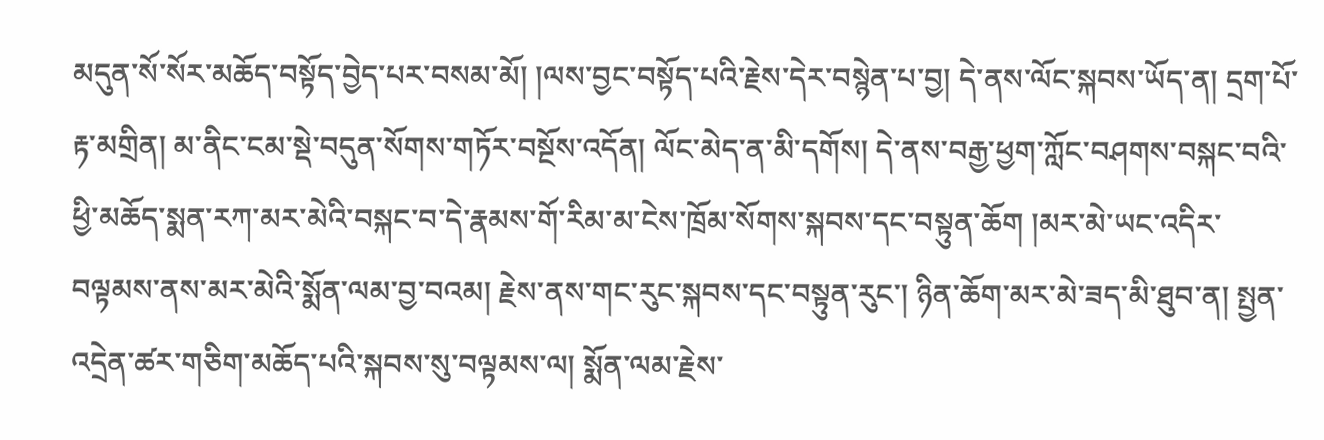མདུན་སོ་སོར་མཆོད་བསྟོད་བྱེད་པར་བསམ་མོ། །ལས་བྱང་བསྟོད་པའི་རྗེས་དེར་བསྙེན་པ་བྱ། དེ་ནས་ལོང་སྐབས་ཡོད་ན། དྲག་པོ་རྟ་མགྲིན། མ་ནིང་ངམ་སྡེ་བདུན་སོགས་གཏོར་བསྔོས་འདོན། ལོང་མེད་ན་མི་དགོས། དེ་ནས་བརྒྱ་ཕྱག་ཀློང་བཤགས་བསྐང་བའི་ཕྱི་མཆོད་སྨན་རཀ་མར་མེའི་བསྐང་བ་དེ་རྣམས་གོ་རིམ་མ་ངེས་ཁྲོམ་སོགས་སྐབས་དང་བསྟུན་ཆོག །མར་མེ་ཡང་འདིར་བལྟམས་ནས་མར་མེའི་སྨོན་ལམ་བྱ་བའམ། རྗེས་ནས་གང་རུང་སྐབས་དང་བསྟུན་རུང་། ཉིན་ཆོག་མར་མེ་ཟད་མི་ཐུབ་ན། སྤྱན་འདྲེན་ཚར་གཅིག་མཆོད་པའི་སྐབས་སུ་བལྟམས་ལ། སྨོན་ལམ་རྗེས་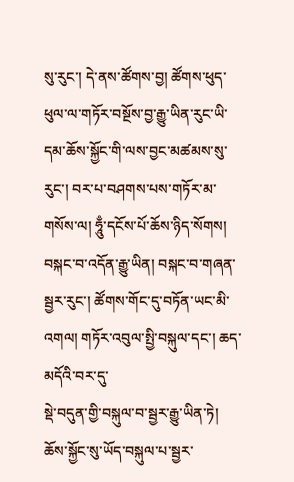སུ་རུང་། དེ་ནས་ཚོགས་བྱ། ཚོགས་ཕུད་ཕུལ་ལ་གཏོར་བསྔོས་བྱ་རྒྱུ་ཡིན་རུང་ཡི་དམ་ཆོས་སྐྱོང་གི་ལས་བྱང་མཚམས་སུ་རུང་། བར་པ་བཤགས་པས་གཏོར་མ་གསོས་ལ། ཧཱུྃ་དངོས་པོ་ཆོས་ཉིད་སོགས། བསྐང་བ་འདོན་རྒྱུ་ཡིན། བསྐང་བ་གཞན་སྦྱར་རུང་། ཚོགས་གོང་དུ་བཏོན་ཡང་མི་འགལ། གཏོར་འབུལ་སྤྱི་བསྐུལ་དང་། ཆད་མདོའི་བར་དུ་
སྡེ་བདུན་གྱི་བསྐུལ་བ་སྦྱར་རྒྱུ་ཡིན་ཏེ། ཆོས་སྐྱོང་སུ་ཡོད་བསྐུལ་པ་སྦྱར་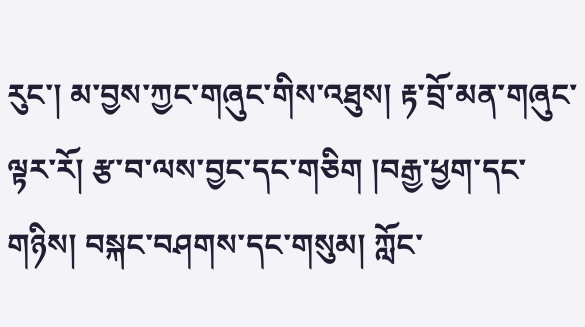རུང་། མ་བྱས་ཀྱང་གཞུང་གིས་འཐུས། རྟ་བྲོ་མན་གཞུང་ལྟར་རོ། རྩ་བ་ལས་བྱང་དང་གཅིག །བརྒྱ་ཕྱག་དང་གཉིས། བསྐང་བཤགས་དང་གསུམ། ཀློང་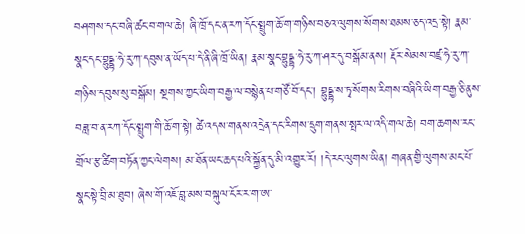བཤགས་དང་བཞི་ཚང་བ་གལ་ཆེ། ཞི་ཁྲོ་དང་ན་རཀ་དོང་སྤྲུག་ཆོ་ག་གཉིས་བཅའ་ལུགས་སོགས་ཐམས་ཅད་འདྲ་སྟེ། རྣམ་སྣང་དང་བྷུདྡྷ་ཧེ་རུ་ཀ་དབུས་ན་ཡོད་པ་དེ་ནི་ཞི་ཁྲོ་ཡིན། རྣམ་སྣང་བྷུདྡྷ་ཧེ་རུ་ཀ་ཤར་དུ་བསྒོམ་ནས། རྡོར་སེམས་བཛྲ་ཧེ་རུ་ཀ་གཉིས་དབུས་སུ་བསྒོམ། སྔགས་ཀྱང་ཡིག་བརྒྱ་ལ་བསྙེན་པ་གཙོ་བོ་དང་། བྷུདྡྷ་ས་ཏྭ་སོགས་རིགས་བཞིའི་ཡིག་བརྒྱ་ཅི་ནུས་བཟླ་བ་ན་རཀ་དོང་སྤྲུག་གི་ཆོ་ག་སྟེ། ཚེ་འདས་གནས་འདྲེན་དང་རིགས་དྲུག་གནས་སྤར་ལ་འདི་གལ་ཆེ། བག་ཆགས་རང་གྲོལ་རྩ་ཚིག་བཏོན་ཀྱང་ལེགས། མ་ཐོན་ཡང་ཆད་པའི་སྐྱོན་དུ་མི་འགྱུར་རོ། །དེ་རང་ལུགས་ཡིན། གཞན་གྱི་ལུགས་མང་པོ་སྣང་སྟེ་བྲི་མ་ཐུབ། ཞེས་གོ་འཇོ་བླ་མས་བསྐུལ་ངོར་ར་ག་ཨ་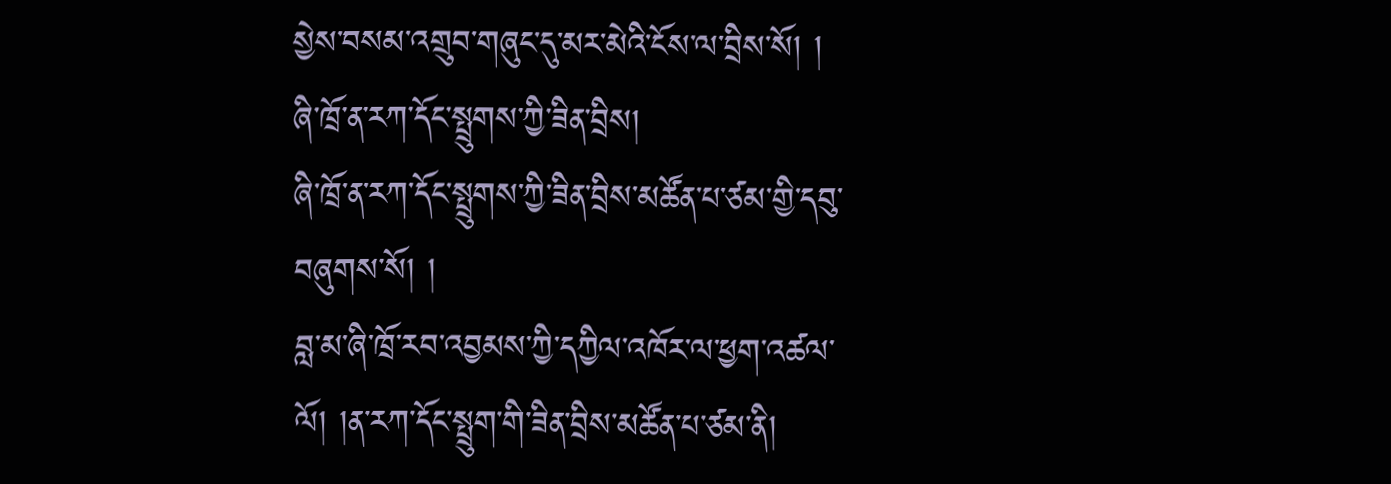སྱེས་བསམ་འགྲུབ་གཞུང་དུ་མར་མེའི་ངོས་ལ་བྲིས་སོ། །
ཞི་ཁྲོ་ན་རཀ་དོང་སྤྲུགས་ཀྱི་ཟིན་བྲིས།
ཞི་ཁྲོ་ན་རཀ་དོང་སྤྲུགས་ཀྱི་ཟིན་བྲིས་མཚོན་པ་ཙམ་གྱི་དབུ་བཞུགས་སོ། །
བླ་མ་ཞི་ཁྲོ་རབ་འབྱམས་ཀྱི་དཀྱིལ་འཁོར་ལ་ཕྱག་འཚལ་ལོ། །ན་རཀ་དོང་སྤྲུག་གི་ཟིན་བྲིས་མཚོན་པ་ཙམ་ནི།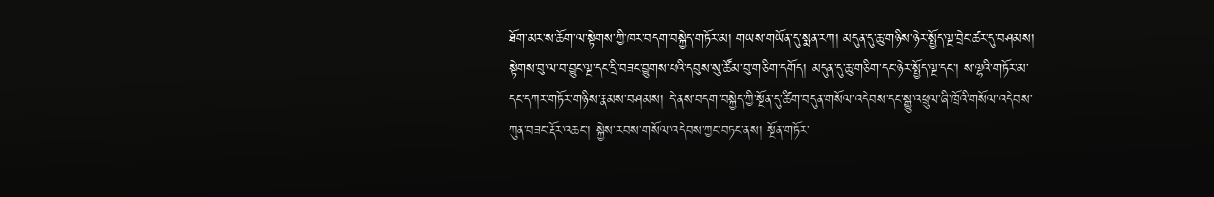ཐོག་མར་ས་ཆོག་ལ་སྟེགས་ཀྱི་ཁར་བདག་བསྐྱེད་གཏོར་མ། གཡས་གཡོན་དུ་སྨན་རཀ། མདུན་དུ་ཆུ་གཉིས་ཉེར་སྤྱོད་ལྔ་བྲེང་ཚར་དུ་བཤམས། སྟེགས་བུ་ལ་བ་བྱུང་ལྔ་དང་དྲི་བཟང་བྱུགས་པའི་དབུས་སུ་ཚོམ་བུ་གཅིག་དགོད། མདུན་དུ་ཆུ་གཅིག་དང་ཉེར་སྤྱོད་ལྔ་དང་། ས་ལྷའི་གཏོར་མ་དང་དཀར་གཏོར་གཉིས་རྣམས་བཤམས། དེ་ནས་བདག་བསྐྱེད་ཀྱི་སྔོན་དུ་ཚིག་བདུན་གསོལ་འདེབས་དང་སྒྱུ་འཕྲུལ་ཞི་ཁྲོའི་གསོལ་འདེབས་ཀུན་བཟང་རྡོར་འཆང་། སྐྱེས་རབས་གསོལ་འདེབས་ཀྱང་བཏང་ནས། སྔོན་གཏོར་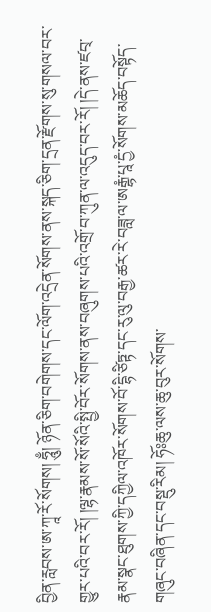བྱིན་རླབས་ཨ་ཀཱ་རོ་སོགས། ཧཱུྃ། ཉོན་ཅིག་བགེགས་དང་ལོག་འདྲེན་སོགས་ནས་སྐད་ཅིག་དྲན་རྫོགས་སུ་གསལ་བར་གྱུར་པའི་བར་རོ། །ལྷ་རྣམས་སོ་སོའི་སྤྱི་བོར་སོགས་ནས་བཞུགས་པའི་འགྲོ་བ་ཀུན་ལ་འདུད་བར་རོ། །དེ་ནས་ཛབ྄་རྣམ་སྣང་ཐུགས་ཀྱི་དཀྱིལ་འཁོར་སོགས་བོ་དྷི་ཙིཏྟ་དང་རུ་ལུ་བརྒྱ་ཚར་རེ་བཟླ་ལ་ཨརྒྷཾ་པཱ་དྱཾ་སོགས་མཆོད་བསྟོད་གཞུང་བཞིན་དང་བསྡུ་རིམ། ཧོཿཆུ་ལས་ཆུ་བུར་སོགས་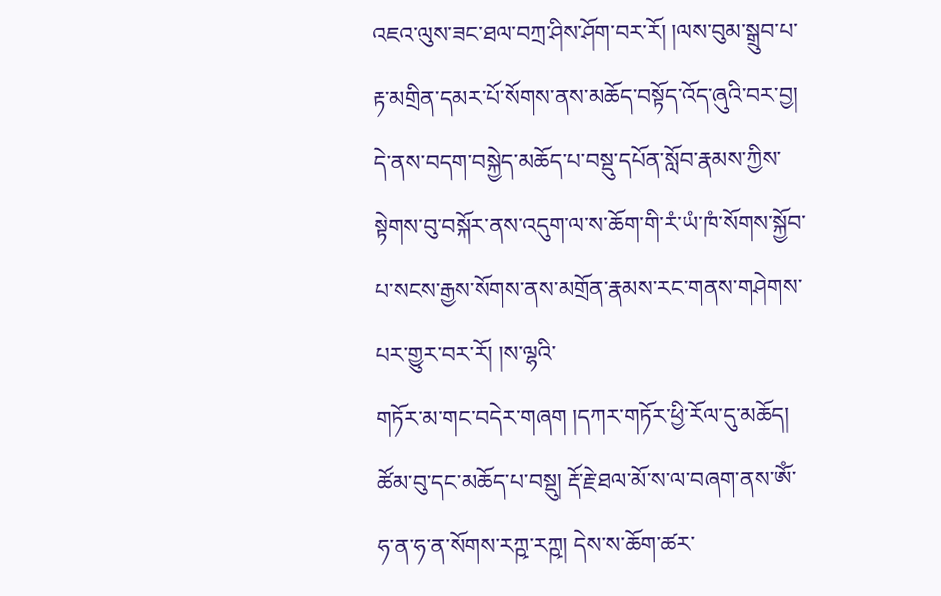འཇའ་ལུས་ཟང་ཐལ་བཀྲ་ཤིས་ཤོག་བར་རོ། །ལས་བུམ་སྒྲུབ་པ་རྟ་མགྲིན་དམར་པོ་སོགས་ནས་མཆོད་བསྟོད་འོད་ཞུའི་བར་བྱ། དེ་ནས་བདག་བསྐྱེད་མཆོད་པ་བསྡུ་དཔོན་སློབ་རྣམས་ཀྱིས་སྟེགས་བུ་བསྐོར་ནས་འདུག་ལ་ས་ཆོག་གི་རཾ་ཡཾ་ཁཾ་སོགས་སྐྱོབ་པ་སངས་རྒྱས་སོགས་ནས་མགྲོན་རྣམས་རང་གནས་གཤེགས་པར་གྱུར་བར་རོ། །ས་ལྷའི་
གཏོར་མ་གང་བདེར་གཞག །དཀར་གཏོར་ཕྱི་རོལ་དུ་མཆོད། ཚོམ་བུ་དང་མཆོད་པ་བསྡུ། རྡོ་རྗེ་ཐལ་མོ་ས་ལ་བཞག་ནས་ༀ་ཧ་ན་ཧ་ན་སོགས་རཀྵ་རཀྵ། དེས་ས་ཆོག་ཚར་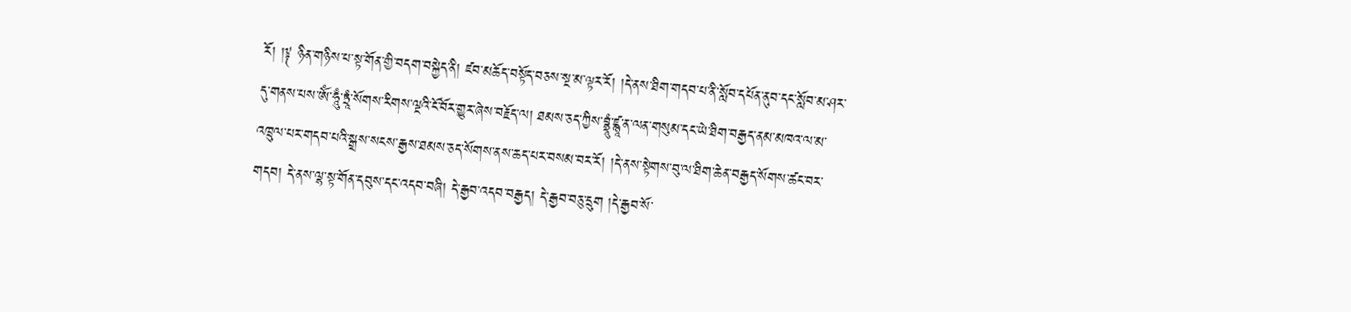རོ། །༈ ཉིན་གཉིས་པ་སྟ་གོན་གྱི་བདག་བསྐྱེད་ནི། ཛབ་མཆོད་བསྟོད་བཅས་སྔ་མ་ལྟར་རོ། །དེ་ནས་ཐིག་གདབ་པ་ནི་སློབ་དཔོན་ནུབ་དང་སློབ་མ་ཤར་དུ་གནས་པས་ༀ་ཧཱུྃ་ཏྲཱཾ་སོགས་རིགས་ལྔའི་ངོ་བོར་གྱུར་ཞེས་བརྗོད་ལ། ཐམས་ཅད་ཀྱིས་བྷྲཱུཾ་ཛྙཱ་ན་ལན་གསུམ་དང་ཡེ་ཐིག་བརྒྱད་ནམ་མཁའ་ལ་མ་འཁྲུལ་པར་གདབ་པའི་སྒྲས་སངས་རྒྱས་ཐམས་ཅད་སོགས་ནས་ཆད་པར་བསམ་བར་རོ། །དེ་ནས་སྟེགས་བུ་ལ་ཐིག་ཆེན་བརྒྱད་སོགས་ཚང་བར་གདབ། དེ་ནས་ལྷ་སྟ་གོན་དབུས་དང་འདབ་བཞི། དེ་རྒྱབ་འདབ་བརྒྱད། དེ་རྒྱབ་བཅུ་དྲུག །དེ་རྒྱབ་སོ་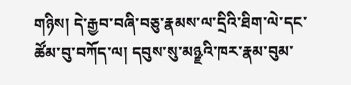གཉིས། དེ་རྒྱབ་བཞི་བཅུ་རྣམས་ལ་དྲིའི་ཐིག་ལེ་དང་ཚོམ་བུ་བཀོད་ལ། དབུས་སུ་མཉྫའི་ཁར་རྣམ་བུམ་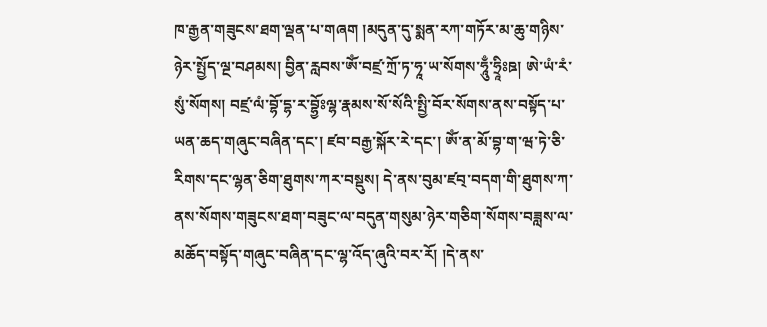ཁ་རྒྱན་གཟུངས་ཐག་ལྡན་པ་གཞག །མདུན་དུ་སྨན་རཀ་གཏོར་མ་ཆུ་གཉིས་ཉེར་སྤྱོད་ལྔ་བཤམས། བྱིན་རླབས་ༀ་བཛྲ་ཀྲོ་ཏ་ཧཱ་ཡ་སོགས་ཧཱུྃ་ཧྲཱིཿཋ། ཨེ་ཡཾ་རཾ་སུཾ་སོགས། བཛྲ་ལཾ་བྷོ་དྷ་ར་བྷྱོཿལྷ་རྣམས་སོ་སོའི་སྤྱི་བོར་སོགས་ནས་བསྟོད་པ་ཡན་ཆད་གཞུང་བཞིན་དང་། ཛབ་བརྒྱ་སྐོར་རེ་དང་། ༀ་ན་མོ་བྷ་ག་ཝ་ཏེ་ཅི་རིགས་དང་ལྷན་ཅིག་ཐུགས་ཀར་བསྡུས། དེ་ནས་བུམ་ཛབ྄་བདག་གི་ཐུགས་ཀ་ནས་སོགས་གཟུངས་ཐག་བཟུང་ལ་བདུན་གསུམ་ཉེར་གཅིག་སོགས་བཟླས་ལ་མཆོད་བསྟོད་གཞུང་བཞིན་དང་ལྷ་འོད་ཞུའི་བར་རོ། །དེ་ནས་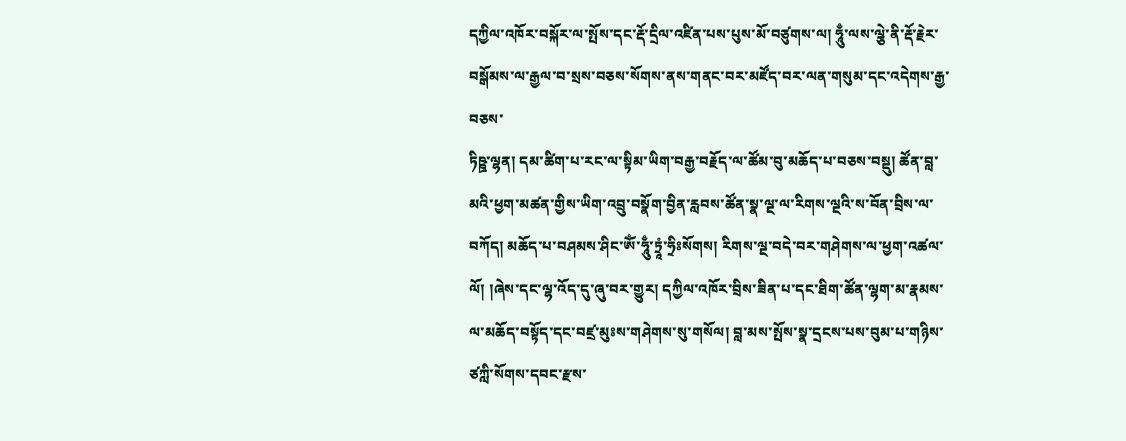དཀྱིལ་འཁོར་བསྐོར་ལ་སྤོས་དང་རྡོ་དྲིལ་འཛིན་པས་པུས་མོ་བཙུགས་ལ། ཧཱུྃ་ལས་ལྕེ་ནི་རྡོ་རྗེར་བསྒོམས་ལ་རྒྱལ་བ་སྲས་བཅས་སོགས་ནས་གནང་བར་མཛོད་བར་ལན་གསུམ་དང་འདེགས་རྒྱ་བཅས་
ཏིཥྛ་ལྷན། དམ་ཚིག་པ་རང་ལ་སྟིམ་ཡིག་བརྒྱ་བརྗོད་ལ་ཚོམ་བུ་མཆོད་པ་བཅས་བསྡུ། ཚོན་བླ་མའི་ཕྱག་མཚན་གྱིས་ཡིག་འབྲུ་བསྣོག་བྱིན་རླབས་ཚོན་སྣ་ལྔ་ལ་རིགས་ལྔའི་ས་བོན་བྲིས་ལ་བཀོད། མཆོད་པ་བཤམས་ཤིང་ༀ་ཧཱུྃ་ཏྲཱཾ་ཧྲིཿསོགས། རིགས་ལྔ་བདེ་བར་གཤེགས་ལ་ཕྱག་འཚལ་ལོ། །ཞེས་དང་ལྷ་འོད་དུ་ཞུ་བར་གྱུར། དཀྱིལ་འཁོར་བྲིས་ཟིན་པ་དང་ཐིག་ཚོན་ལྷག་མ་རྣམས་ལ་མཆོད་བསྟོད་དང་བཛྲ་མུཿས་གཤེགས་སུ་གསོལ། བླ་མས་སྤོས་སྣ་དྲངས་པས་བུམ་པ་གཉིས་ཙཀླི་སོགས་དབང་རྫས་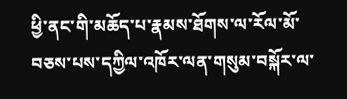ཕྱི་ནང་གི་མཆོད་པ་རྣམས་ཐོགས་ལ་རོལ་མོ་བཅས་པས་དཀྱིལ་འཁོར་ལན་གསུམ་བསྐོར་ལ་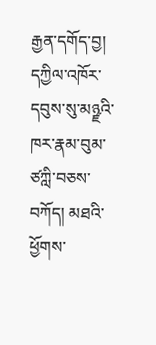རྒྱན་དགོད་བྱ། དཀྱིལ་འཁོར་དབུས་སུ་མཉྫའི་ཁར་རྣམ་བུམ་ཙཀླི་བཅས་བཀོད། མཐའི་ཕྱོགས་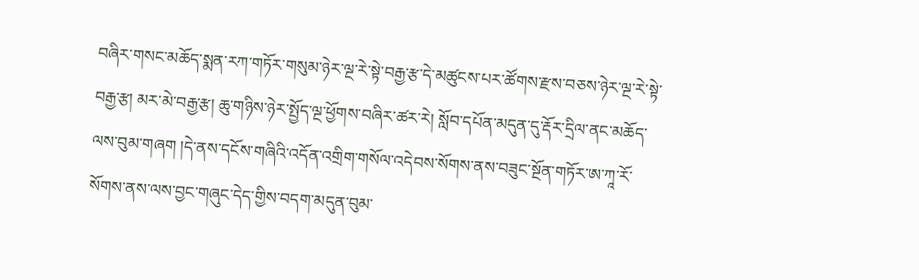བཞིར་གསང་མཆོད་སྨན་རཀ་གཏོར་གསུམ་ཉེར་ལྔ་རེ་སྟེ་བརྒྱ་རྩ་དེ་མཚུངས་པར་ཚོགས་རྫས་བཅས་ཉེར་ལྔ་རེ་སྟེ་བརྒྱ་རྩ། མར་མེ་བརྒྱ་རྩ། ཆུ་གཉིས་ཉེར་སྤྱོད་ལྔ་ཕྱོགས་བཞིར་ཚར་རེ། སློབ་དཔོན་མདུན་དུ་རྡོར་དྲིལ་ནང་མཆོད་ལས་བུམ་གཞག །དེ་ནས་དངོས་གཞིའི་འདོན་འགྲིག་གསོལ་འདེབས་སོགས་ནས་བཟུང་སྔོན་གཏོར་ཨ་ཀཱ་རོ་སོགས་ནས་ལས་བྱང་གཞུང་དེད་གྱིས་བདག་མདུན་བུམ་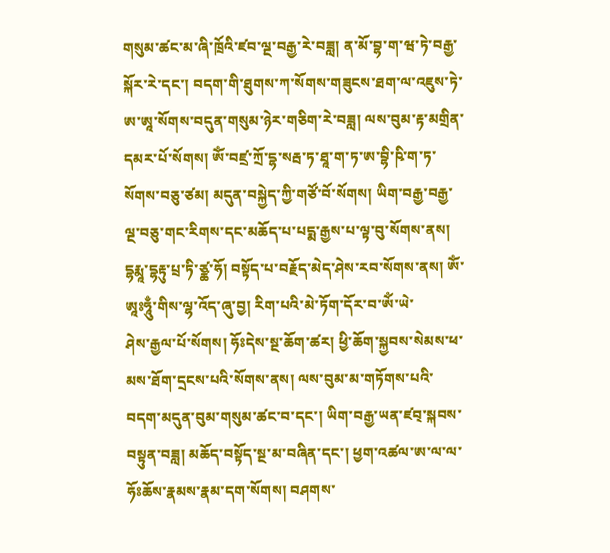གསུམ་ཚང་མ་ཞི་ཁྲོའི་ཛབ་ལྔ་བརྒྱ་རེ་བཟླ། ན་མོ་བྷ་ག་ཝ་ཏེ་བརྒྱ་སྐོར་རེ་དང་། བདག་གི་ཐུགས་ཀ་སོགས་གཟུངས་ཐག་ལ་འཇུས་ཏེ་ཨ་ཨཱ་སོགས་བདུན་གསུམ་ཉེར་གཅིག་རེ་བཟླ། ལས་བུམ་རྟ་མགྲིན་དམར་པོ་སོགས། ༀ་བཛྲ་ཀྲོ་དྷ་སརྦ་ཏ་ཐཱ་ག་ཏ་ཨ་བྷི་ཥི་ག་ཏ་སོགས་བཅུ་ཙམ། མདུན་བསྐྱེད་ཀྱི་གཙོ་བོ་སོགས། ཡིག་བརྒྱ་བརྒྱ་ལྔ་བཅུ་གང་རིགས་དང་མཆོད་པ་པདྨ་རྒྱས་པ་ལྟ་བུ་སོགས་ནས། དྷརྨཱ་དྷརྟུ་པྲ་ཏི་ཙྪ་ཧོ། བསྟོད་པ་བརྗོད་མེད་ཤེས་རབ་སོགས་ནས། ༀ་ཨཱཿཧཱུྃ་གིས་ལྷ་འོད་ཞུ་བྱ། རིག་པའི་མེ་ཏོག་དོར་བ་ༀ་ཡེ་
ཤེས་རྒྱལ་པོ་སོགས། ཧོཿདེས་སྔ་ཆོག་ཚར། ཕྱི་ཆོག་སྐྱབས་སེམས་ཕ་མས་ཐོག་དྲངས་པའི་སོགས་ནས། ལས་བུམ་མ་གཏོགས་པའི་བདག་མདུན་བུམ་གསུམ་ཚང་བ་དང་། ཡིག་བརྒྱ་ཡན་ཛབ྄་སྐབས་བསྟུན་བཟླ། མཆོད་བསྟོད་སྔ་མ་བཞིན་དང་། ཕྱག་འཚལ་ཨ་ལ་ལ་ཧོཿཆོས་རྣམས་རྣམ་དག་སོགས། བཤགས་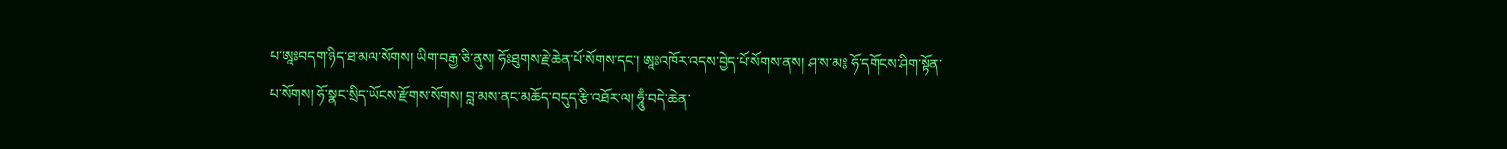པ་ཨཱཿབདག་ཉིད་ཐ་མལ་སོགས། ཡིག་བརྒྱ་ཅི་ནུས། ཧོཿཐུགས་རྗེ་ཆེན་པོ་སོགས་དང་། ཨཱཿའཁོར་འདས་བྱེད་པོ་སོགས་ནས། ཤ་ས་མ༔ ཧོ་དགོངས་ཤིག་སྟོན་པ་སོགས། ཧོ་སྣང་སྲིད་ཡོངས་རྫོགས་སོགས། བླ་མས་ནང་མཆོད་བདུད་རྩི་འཐོར་ལ། ཧཱུྃ་བདེ་ཆེན་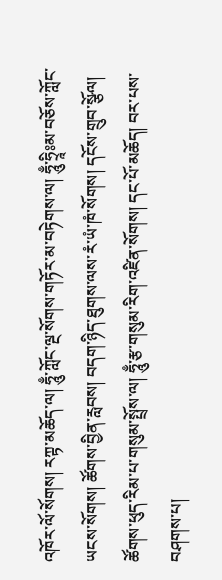འཁོར་ལོ་སོགས། རཀྟ་མཆོད་ལ། ཧཱུྃ་ཀློང་ལྔ་སོགས་གཏོར་མ་བཏེགས་ལ། ཧཱུྃ་ཧྲཱིཿམ་བཅོས་ཀློང་ཡངས་སོགས། ཚོགས་བྱིན་རླབས། བདག་ཉིད་ཐུགས་ལས་རཾ་ཡཾ་ཁཾ་སོགས། དངོས་གྲུབ་སྩོལ། ཚོགས་ཕུད་རིམ་པ་གསུམ་སྤྲོས་ལ། ཧཱུྃ་རྩ་གསུམ་རིག་འཛིན་སོགས། དང་པོ་མཆོད། བར་པས་བཤགས་པ།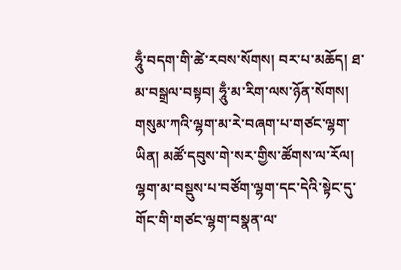ཧཱུྃ་བདག་གི་ཚེ་རབས་སོགས། བར་པ་མཆོད། ཐ་མ་བསྒྲལ་བསྟབ། ཧཱུྃ་མ་རིག་ལས་ཉོན་སོགས། གསུམ་ཀའི་ལྷག་མ་རེ་བཞག་པ་གཙང་ལྷག་ཡིན། མཚོ་དབུས་གེ་སར་གྱིས་ཚོགས་ལ་རོལ། ལྷག་མ་བསྡུས་པ་བཙོག་ལྷག་དང་དེའི་སྟེང་དུ་གོང་གི་གཙང་ལྷག་བསྣན་ལ་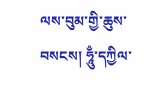ལས་བུམ་གྱི་ཆུས་བསངས། ཧཱུྃ་དཀྱིལ་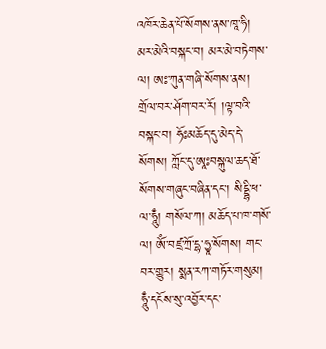འཁོར་ཆེན་པོ་སོགས་ནས་ཁཱ་ཧི། མར་མེའི་བསྐང་བ། མར་མེ་བཏེགས་ལ། ཨཿ་ཀུན་གཞི་སོགས་ནས། གྲོལ་བར་ཤོག་བར་རོ། །ལྟ་བའི་བསྐང་བ། ཧོཿམཆོད་དུ་མེད་དེ་སོགས། ཀློང་དུ་ཨཱཿབསྐུལ་ཆད་ཐོ་སོགས་གཞུང་བཞིན་དང་། སིདྡྷི་ཕ་ལ་ཧཱུྃ། གསོལ་ཀ། མཆོད་པ་ཁ་གསོ་ལ། ༀ་བཛྲ་ཀྲོ་དྷ་ཧྱཱ་སོགས། གང་བར་གྱུར། སྨན་རཀ་གཏོར་གསུམ། ཧཱུྃ་དངོས་སུ་འབྱོར་དང་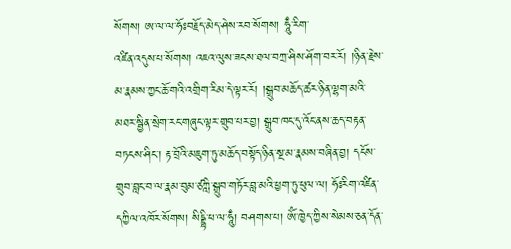སོགས། ཨ་ལ་ལ་ཧོཿབརྗོད་མེད་ཤེས་རབ་སོགས། ཧཱུྃ་རིག་
འཛིན་འདུས་པ་སོགས། འཇའ་ལུས་ཟངས་ཐལ་བཀྲ་ཤིས་ཤོག་བར་རོ། །ཉིན་རྗེས་མ་རྣམས་ཀྱང་ཆོ་གའི་འགྲིག་རིམ་དེ་ལྟར་རོ། །སྒྲུབ་མཆོད་ཚར་ཉིན་ལྷག་མའི་མཐར་སྦྱིན་སྲེག་རང་གཞུང་ལྟར་གྲུབ་པར་བྱ། སྒྲུབ་ཁང་དུ་འོང་ནས་ཆད་བརྟན་བཏངས་ཤིང་། རྟ་བྲོའི་མཇུག་ཏུ་མཆོད་བསྟོད་ཉིན་སྔ་མ་རྣམས་བཞིན་བྱ། དངོས་གྲུབ་བླང་བ་ལ་རྣམ་བུམ་ཙཀླི་སྒྲུབ་གཏོར་བླ་མའི་ཕྱག་ཏུ་ཕུལ་ལ། ཧོཿརིག་འཛིན་དཀྱིལ་འཁོར་སོགས། སིདྡྷི་ཕ་ལ་ཧཱུྃ། བཤགས་པ། ༀ་ཁྱེད་ཀྱིས་སེམས་ཅན་དོན་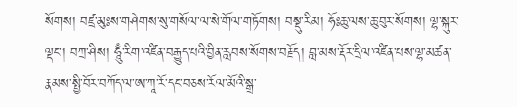སོགས། བཛྲ་མུཿས་གཤེགས་སུ་གསོལ་ལ་སེ་གོལ་གཏོགས། བསྡུ་རིམ། ཧོཿཆུ་ལས་ཆུ་བུར་སོགས། ལྷ་སྐུར་ལྡང་། བཀྲ་ཤིས། ཧཱུྃ་རིག་འཛིན་བརྒྱུད་པའི་བྱིན་རླབས་སོགས་བརྗོད། བླ་མས་རྡོར་དྲིལ་འཛིན་པས་ལྷ་མཚན་རྣམས་སྤྱི་བོར་བཀོད་ལ་ཨ་ཀཱ་རོ་དང་བཅས་རོལ་མོའི་སྒྲ་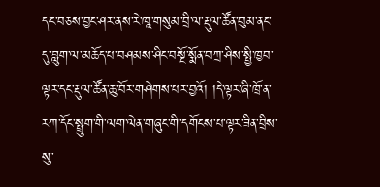དང་བཅས་བྱང་ཤར་ནས་རེ་ཁཱ་གསུམ་བྲི་ལ་རྡུལ་ཚོན་བུམ་ནང་དུ་བླུག་ལ་མཆོད་པ་བཤམས་ཤིང་བསྔོ་སྨོན་བཀྲ་ཤིས་སྤྱི་ཁྱབ་ལྟར་དང་རྡུལ་ཚོན་ཆུ་བོར་གཤེགས་པར་བྱའོ། །དེ་ལྟར་ཞི་ཁྲོ་ན་རཀ་དོང་སྤྲུག་གི་ལག་ལེན་གཞུང་གི་དགོངས་པ་ལྟར་ཟིན་བྲིས་སུ་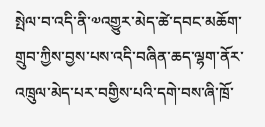སྤེལ་བ་འདི་ནི་༧འགྱུར་མེད་ཚེ་དབང་མཆོག་གྲུབ་ཀྱིས་བྱས་པས་འདི་བཞིན་ཆད་ལྷག་ནོར་འཁྲུལ་མེད་པར་བགྱིས་པའི་དགེ་བས་ཞི་ཁྲོ་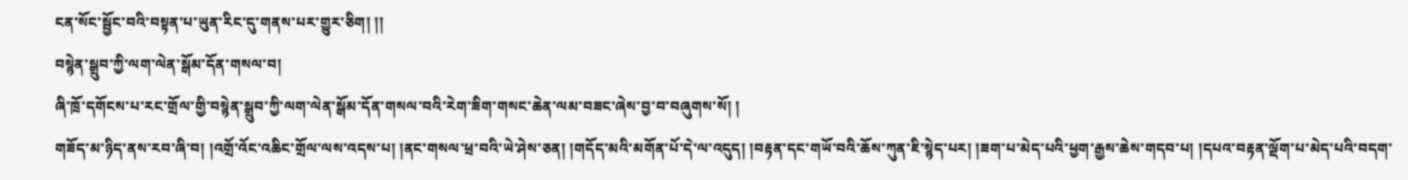ངན་སོང་སྦྱོང་བའི་བསྟན་པ་ཡུན་རིང་དུ་གནས་པར་གྱུར་ཅིག། །།
བསྙེན་སྒྲུབ་ཀྱི་ལག་ལེན་སྒོམ་དོན་གསལ་བ།
ཞི་ཁྲོ་དགོངས་པ་རང་གྲོལ་གྱི་བསྙེན་སྒྲུབ་ཀྱི་ལག་ལེན་སྒོམ་དོན་གསལ་བའི་རེག་ཟིག་གསང་ཆེན་ལམ་བཟང་ཞེས་བྱ་བ་བཞུགས་སོ། །
གཟོད་མ་ཉིད་ནས་རབ་ཞི་བ། །འགྲོ་འོང་འཆིང་གྲོལ་ལས་འདས་པ། །ནང་གསལ་ཕྲ་བའི་ཡེ་ཤེས་ཅན། །གདོད་མའི་མགོན་པོ་དེ་ལ་འདུད། །བརྟན་དང་གཡོ་བའི་ཆོས་ཀུན་ཇི་སྙེད་པར། །ཟག་པ་མེད་པའི་ཕྱག་རྒྱས་ཆེས་གདབ་པ། །དཔའ་བརྟན་ལྡོག་པ་མེད་པའི་བདག་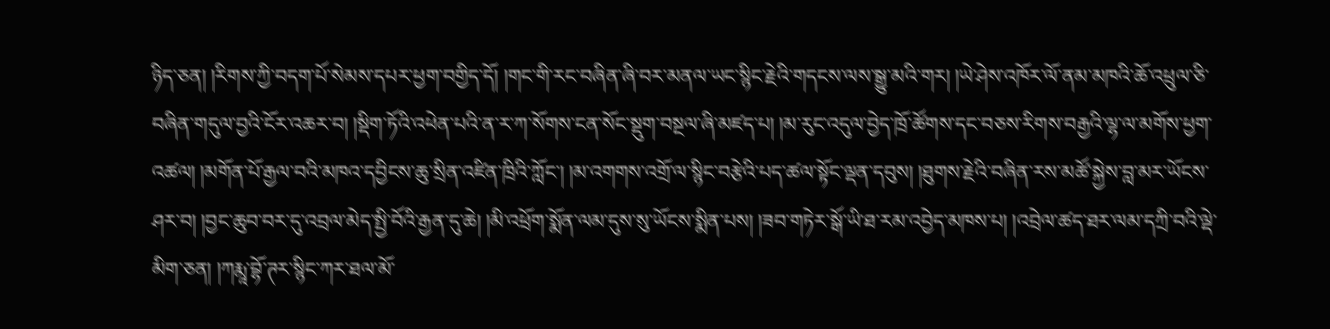ཉིད་ཅན། །རིགས་ཀྱི་བདག་པོ་སེམས་དཔར་ཕྱག་བགྱིད་དོ། །གང་གི་རང་བཞིན་ཞི་བར་མནལ་ཡང་སྙིང་རྗེའི་གདངས་ལས་སྒྱུ་མའི་གར། །ཡེ་ཤེས་འཁོར་ལོ་ནམ་མཁའི་ཆོ་འཕྲུལ་ཅི་བཞིན་གདུལ་བྱའི་ངོར་འཆར་བ། །སྡིག་ཏོའི་འཕེན་པའི་ན་ར་ཀ་སོགས་ངན་སོང་སྡུག་བསྔལ་ཞི་མཛད་པ། །མ་རུང་འདུལ་བྱེད་ཁྲོ་ཚོགས་དང་བཅས་རིགས་བརྒྱའི་ལྷ་ལ་མགོས་ཕྱག་འཚལ། །མགོན་པོ་རྒྱལ་བའི་མཁའ་དབྱིངས་ཆུ་སྲིན་འཛིན་ཁྲིའི་ཀློང་། །མ་འགགས་འགྲོ་ལ་སྙིང་བརྩེའི་པད་ཚལ་སྟོང་ལྡན་དབུས། །ཐུགས་རྗེའི་བཞིན་རས་མཚོ་སྐྱེས་བླ་མར་ཡོངས་ཤར་བ། །བྱང་ཆུབ་བར་དུ་འབྲལ་མེད་སྤྱི་བོའི་རྒྱན་དུ་ཆེ། །མི་འཕྲོག་སྨོན་ལམ་དུས་སུ་ཡོངས་སྨིན་པས། །ཟབ་གཏེར་སྒོ་ཡི་ཐ་རམ་འབྱེད་མཁས་པ། །འབྲེལ་ཚད་ཐར་ལམ་དཀྲི་བའི་ལྡེ་མིག་ཅན། །ཀརྨཱ་བྷོ་ཊར་སྙིང་ཀར་ཐལ་མོ་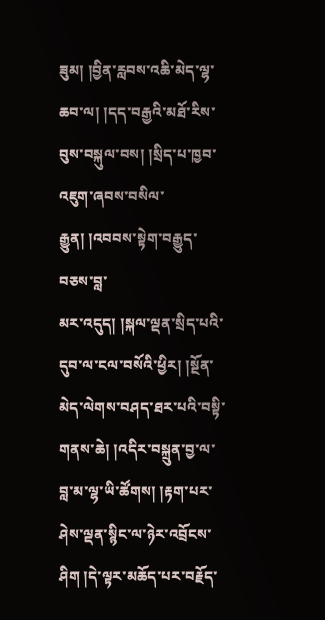ཟུམ། །བྱིན་རླབས་འཆི་མེད་ལྷ་ཆབ་ལ། །དད་བརྒྱའི་མཐོ་རིས་བུས་བསྐུལ་བས། །སྲིད་པ་ཁྱབ་འཇུག་ཞབས་བསིལ་རྒྱུན། །འབབས་སྟེག་བརྒྱུད་བཅས་བླ་
མར་འདུད། །སྐལ་ལྡན་སྲིད་པའི་དུབ་ལ་ངལ་བསོའི་ཕྱིར། །སྔོན་མེད་ལེགས་བཤད་ཐར་པའི་བསྟི་གནས་ཆེ། །འདིར་བསྐྲུན་བྱ་ལ་བླ་མ་ལྷ་ཡི་ཚོགས། །རྟག་པར་ཤེས་ལྡན་སྙིང་ལ་ཉེར་འབྲོངས་ཤིག །དེ་ལྟར་མཆོད་པར་བརྗོད་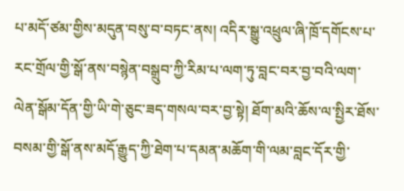པ་མདོ་ཙམ་གྱིས་མདུན་བསུ་བ་བཏང་ནས། འདིར་སྒྱུ་འཕྲུལ་ཞི་ཁྲོ་དགོངས་པ་རང་གྲོལ་གྱི་སྒོ་ནས་བསྙེན་བསྒྲུབ་ཀྱི་རིམ་པ་ལག་ཏུ་བླང་བར་བྱ་བའི་ལག་ལེན་སྒོམ་དོན་གྱི་ཡི་གེ་ཅུང་ཟད་གསལ་བར་བྱ་སྟེ། ཐོག་མའི་ཆོས་ལ་སྤྱིར་ཐོས་བསམ་གྱི་སྒོ་ནས་མདོ་རྒྱུད་ཀྱི་ཐེག་པ་དམན་མཆོག་གི་ལམ་བླང་དོར་གྱི་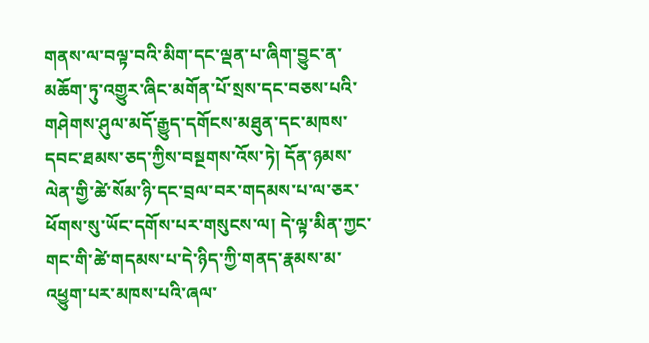གནས་ལ་བལྟ་བའི་མིག་དང་ལྡན་པ་ཞིག་བྱུང་ན་མཆོག་ཏུ་འགྱུར་ཞིང་མགོན་པོ་སྲས་དང་བཅས་པའི་གཤེགས་ཤུལ་མདོ་རྒྱུད་དགོངས་མཐུན་དང་མཁས་དབང་ཐམས་ཅད་ཀྱིས་བསྔགས་འོས་ཏེ། དོན་ཉམས་ལེན་གྱི་ཚེ་སོམ་ཉི་དང་བྲལ་བར་གདམས་པ་ལ་ཅར་ཕོགས་སུ་ཡོང་དགོས་པར་གསུངས་ལ། དེ་ལྟ་མིན་ཀྱང་གང་གི་ཚེ་གདམས་པ་དེ་ཉིད་ཀྱི་གནད་རྣམས་མ་འཕྱུག་པར་མཁས་པའི་ཞལ་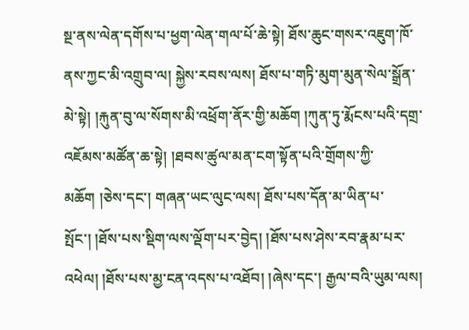སྔ་ནས་ལེན་དགོས་པ་ཕྱག་ལེན་གལ་པོ་ཆེ་སྟེ། ཐོས་ཆུང་གསར་འཇུག་ཁོ་ནས་ཀྱང་མི་འགྲུབ་ལ། སྐྱེས་རབས་ལས། ཐོས་པ་གཏི་མུག་མུན་སེལ་སྒྲོན་མེ་སྟེ། །རྐུན་བུ་ལ་སོགས་མི་འཕྲོག་ནོར་གྱི་མཆོག །ཀུན་ཏུ་རྨོངས་པའི་དགྲ་འཇོམས་མཚོན་ཆ་སྟེ། །ཐབས་ཚུལ་མན་ངག་སྟོན་པའི་གྲོགས་ཀྱི་མཆོག །ཅེས་དང་། གཞན་ཡང་ལུང་ལས། ཐོས་པས་དོན་མ་ཡིན་པ་སྤོང་། །ཐོས་པས་སྡིག་ལས་ལྡོག་པར་བྱེད། །ཐོས་པས་ཤེས་རབ་རྣམ་པར་འཕེལ། །ཐོས་པས་མྱ་ངན་འདས་པ་འཐོབ། །ཞེས་དང་། རྒྱལ་བའི་ཡུམ་ལས།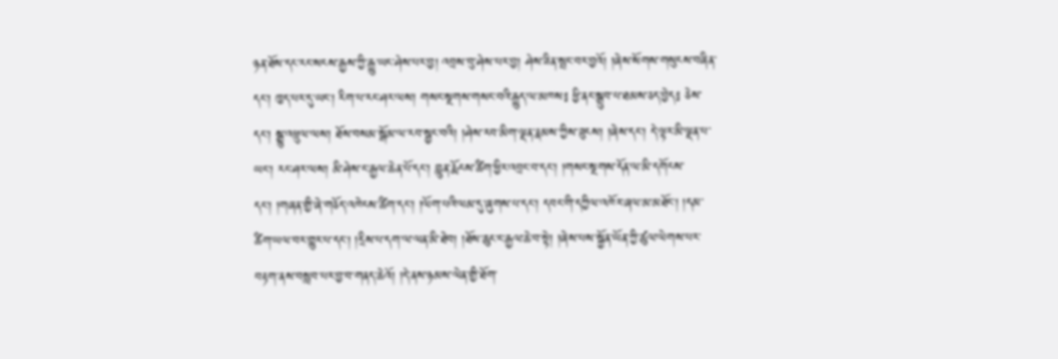ཉན་ཐོས་དང་རང་སངས་རྒྱས་ཀྱི་རྒྱུ་ཡང་ཤེས་པར་བྱ། འབྲས་བུ་ཤེས་པར་བྱ། ཤེས་ཟིན་སྤང་བར་བྱའོ། །ཞེས་སོགས་གསུངས་བཞིན་
དང་། ཁྱད་པར་དུ་ཡང་། རིག་པ་རང་ཤར་ལས། གསང་སྔགས་གསང་བའི་རྒྱུད་ལ་མཁས༔ ཕྱི་ནང་སྒྲུབ་པ་ཐམས་ཅད་བྱེད༔ ཅེས་དང་། སྒྱུ་འཕྲུལ་ལས། ཐོས་བསམ་སྒོམ་ལ་རབ་སྦྱང་བའི། །ཤེས་རབ་མིག་ལྡན་རྣམས་ཀྱིས་ཟུངས། །ཞེས་དང་། དེ་ལྟར་མི་ལྡན་པ་ཡང་། རང་ཤར་ལས། མི་ཤེས་ང་རྒྱལ་ཆེན་པོ་དང་། བླུན་རྨོངས་ཚིག་ཕྱིར་འབྲང་བ་དང་། །གསང་སྔགས་དོན་ལ་མི་དགོངས་དང་། །གཞན་གྱི་ཞེ་གཅོད་འཁེངས་ཚིག་དང་། །ལོག་པའི་ལམ་དུ་ཞུགས་པ་དང་། དབང་གི་དཀྱིལ་འཁོར་ཞལ་མ་མཐོང་། །དམ་ཚིག་ཡལ་བར་གྱུར་པ་དང་། །དྲིས་པ་དག་ལ་ལན་མི་ཐེབ། །ཐོས་ཆུང་ང་རྒྱལ་ཆེ་བ་སྟེ། །ཞེས་པས་སྐྱོན་ཡོན་ཀྱི་ཚུལ་ལེགས་པར་བརྟག་ནས་བསླབ་པར་བྱ་བ་གནད་ཆེའོ། །དེ་ནས་ཉམས་ལེན་གྱི་ཐོག་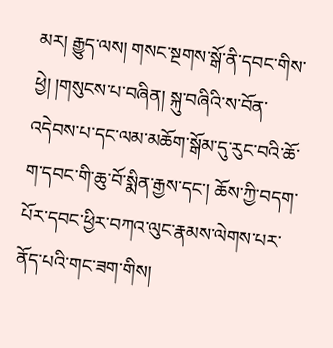མར། རྒྱུད་ལས། གསང་སྔགས་སྒོ་ནི་དབང་གིས་ཕྱེ། །གསུངས་པ་བཞིན། སྐུ་བཞིའི་ས་བོན་འདེབས་པ་དང་ལམ་མཆོག་སྒོམ་དུ་རུང་བའི་ཆོ་ག་དབང་གི་ཆུ་བོ་སྨིན་རྒྱས་དང་། ཆོས་ཀྱི་བདག་པོར་དབང་ཕྱིར་བཀའ་ལུང་རྣམས་ལེགས་པར་ནོད་པའི་གང་ཟག་གིས།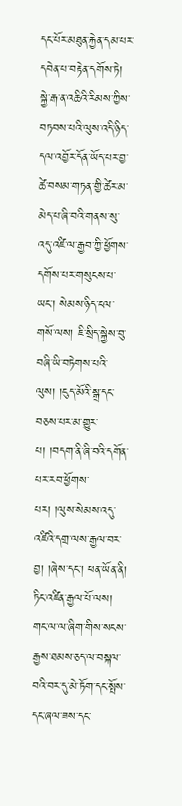དང་པོར་མཐུན་རྐྱེན་དམ་པར་དབེན་པ་བརྟེན་དགོས་ཏེ། སྐྱེ་རྒ་ན་འཆིའི་རིམས་ཀྱིས་བཏབས་པའི་ལུས་འདི་ཉིད་དལ་འབྱོར་དོན་ཡོད་པར་བྱ་ཚེ་བསམ་གཏན་གྱི་ཚེར་མ་མེད་པ་ཞི་བའི་གནས་སུ་འདུ་འཛི་ལ་རྒྱབ་ཀྱི་ཕྱོགས་དགོས་པར་གསུངས་པ་ཡང་། སེམས་ཉིད་ངལ་གསོ་ལས། ཇི་སྲིད་སྐྱེས་བུ་བཞི་ཡི་བཏེགས་པའི་ལུས། །ངུད་མོའི་སྒྲ་དང་བཅས་པར་མ་གྱུར་པ། །བདག་ནི་ཞི་བའི་དགོན་པར་རབ་ཕྱོགས་པར། །ལུས་སེམས་འདུ་འཛིའི་དགྲ་ལས་རྒྱལ་བར་བྱ། །ཞེས་དང་། ཕན་ཡོན་ནི། ཏིང་འཛིན་རྒྱལ་པོ་ལས། གང་ལ་ལ་ཞིག་གིས་སངས་རྒྱས་ཐམས་ཅད་ལ་བསྐལ་བའི་བར་དུ་མེ་ཏོག་དང་སྤོས་དང་ཞལ་ཟས་དང་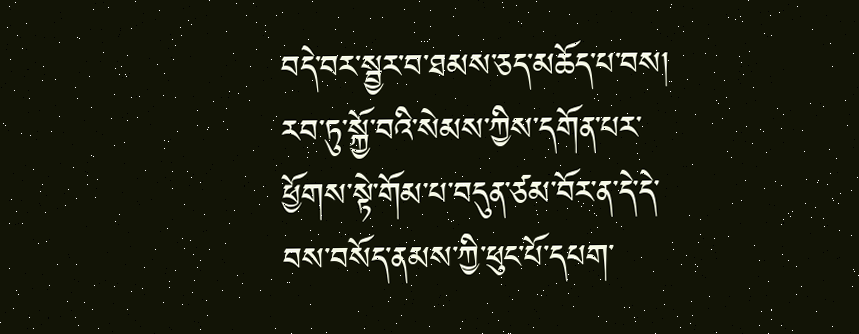བདེ་བར་སྦྱར་བ་ཐམས་ཅད་མཆོད་པ་བས། རབ་ཏུ་སྐྱོ་བའི་སེམས་ཀྱིས་དགོན་པར་ཕྱོགས་སྟེ་གོམ་པ་བདུན་ཙམ་བོར་ན་དེ་དེ་བས་བསོད་ནམས་ཀྱི་ཕུང་པོ་དཔག་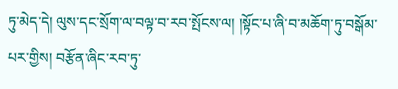ཏུ་མེད་དེ། ལུས་དང་སྲོག་ལ་བལྟ་བ་རབ་སྤོངས་ལ། །སྟོང་པ་ཞི་བ་མཆོག་ཏུ་བསྒོམ་པར་གྱིས། བརྩོན་ཞིང་རབ་ཏུ་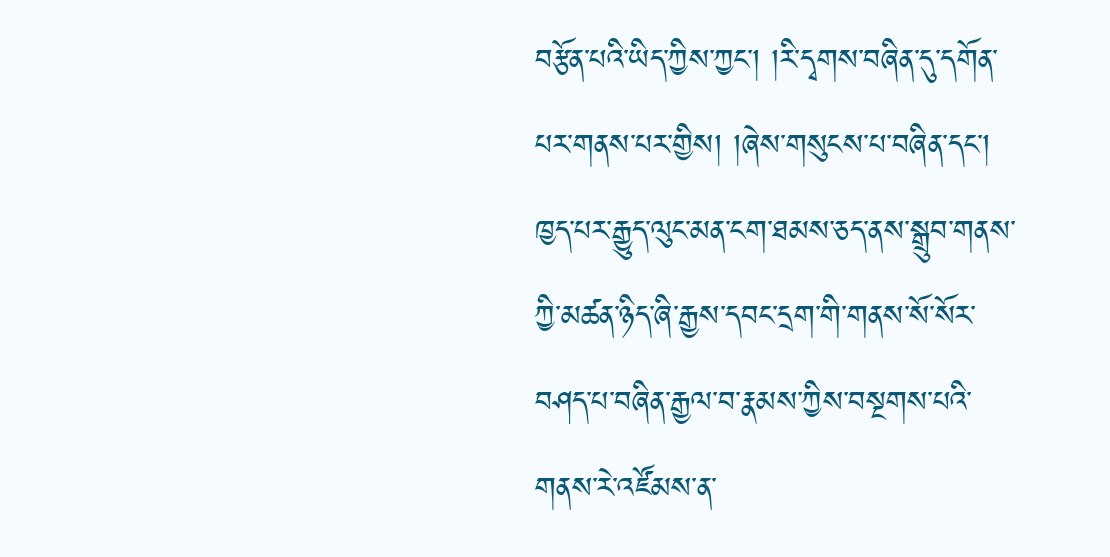བརྩོན་པའི་ཡིད་ཀྱིས་ཀྱང་། །རི་དྭགས་བཞིན་དུ་དགོན་པར་གནས་པར་གྱིས། །ཞེས་གསུངས་པ་བཞིན་དང་། ཁྱད་པར་རྒྱུད་ལུང་མན་ངག་ཐམས་ཅད་ནས་སྒྲུབ་གནས་ཀྱི་མཚན་ཉིད་ཞི་རྒྱས་དབང་དྲག་གི་གནས་སོ་སོར་བཤད་པ་བཞིན་རྒྱལ་བ་རྣམས་ཀྱིས་བསྔགས་པའི་གནས་རེ་འཛོམས་ན་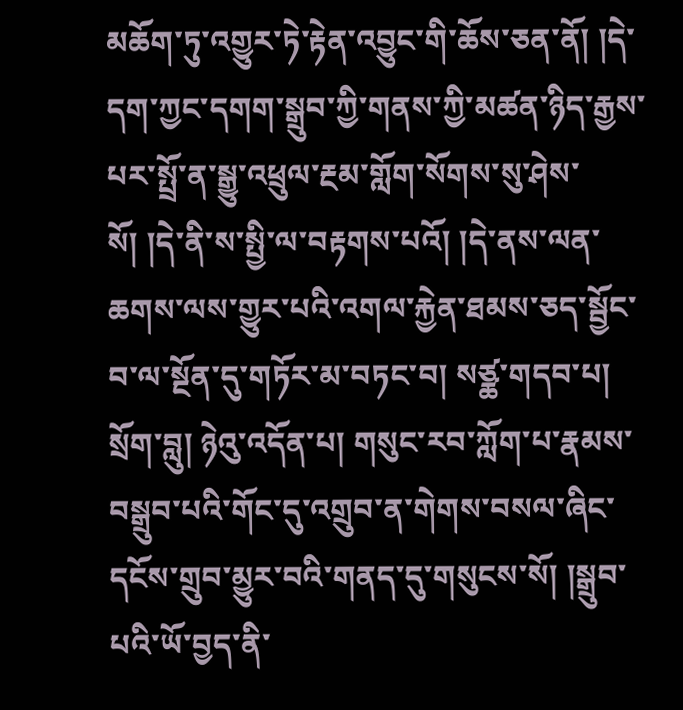མཆོག་ཏུ་འགྱུར་ཏེ་རྟེན་འབྱུང་གི་ཆོས་ཅན་ནོ། །དེ་དག་ཀྱང་དགག་སྒྲུབ་ཀྱི་གནས་ཀྱི་མཚན་ཉིད་རྒྱས་པར་སྤྲོ་ན་སྒྱུ་འཕྲུལ་རྔམ་གློག་སོགས་སུ་ཤེས་སོ། །དེ་ནི་ས་སྤྱི་ལ་བརྟགས་པའོ། །དེ་ནས་ལན་ཆགས་ལས་གྱུར་པའི་འགལ་རྐྱེན་ཐམས་ཅད་སྦྱོང་བ་ལ་སྔོན་དུ་གཏོར་མ་བཏང་བ། སཙྪ་གདབ་པ། སྲོག་བླུ། ཉེའུ་འདོན་པ། གསུང་རབ་ཀློག་པ་རྣམས་བསྒྲུབ་པའི་གོང་དུ་འགྲུབ་ན་གེགས་བསལ་ཞིང་དངོས་གྲུབ་མྱུར་བའི་གནད་དུ་གསུངས་སོ། །སྒྲུབ་པའི་ཡོ་བྱད་ནི་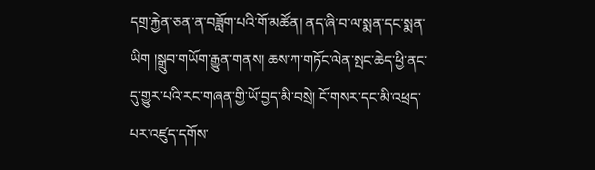དགྲ་རྐྱེན་ཅན་ན་བཟློག་པའི་གོ་མཚོན། ནད་ཞི་བ་ལ་སྨན་དང་སྨན་ཡིག །སྒྲུབ་གཡོག་རྒྱུན་གནས། ཆས་ཀ་གཏོང་ལེན་སྤང་ཆེད་ཕྱི་ནང་དུ་གྱུར་པའི་རང་གཞན་གྱི་ཡོ་བྱད་མི་བསྲེ། ངོ་གསར་དང་མི་འཕྲད་པར་འཛུད་དགོས་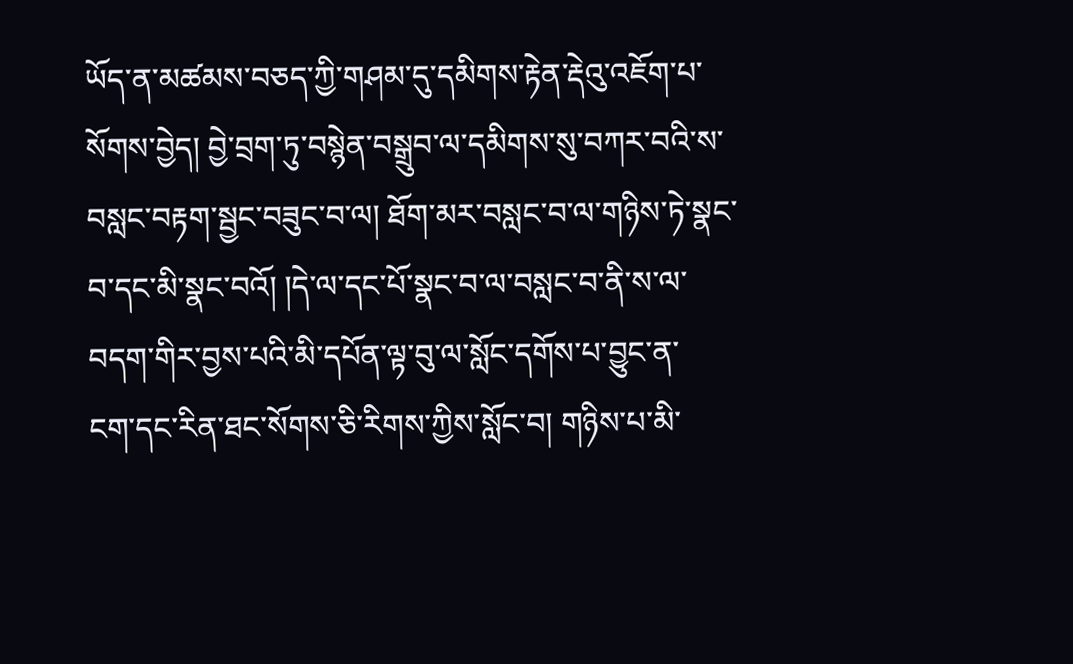ཡོད་ན་མཚམས་བཅད་ཀྱི་གཤམ་དུ་དམིགས་རྟེན་རྡེའུ་འཇོག་པ་སོགས་བྱེད། བྱེ་བྲག་ཏུ་བསྙེན་བསྒྲུབ་ལ་དམིགས་སུ་བཀར་བའི་ས་བསླང་བརྟག་སྦྱང་བཟུང་བ་ལ། ཐོག་མར་བསླང་བ་ལ་གཉིས་ཏེ་སྣང་བ་དང་མི་སྣང་བའོ། །དེ་ལ་དང་པོ་སྣང་བ་ལ་བསླང་བ་ནི་ས་ལ་བདག་གིར་བྱས་པའི་མི་དཔོན་ལྟ་བུ་ལ་སློང་དགོས་པ་བྱུང་ན་
ངག་དང་རིན་ཐང་སོགས་ཅི་རིགས་ཀྱིས་སློང་བ། གཉིས་པ་མི་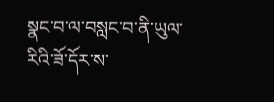སྣང་བ་ལ་བསླང་བ་ནི་ཡུལ་རིའི་ཟོ་དོར་ས་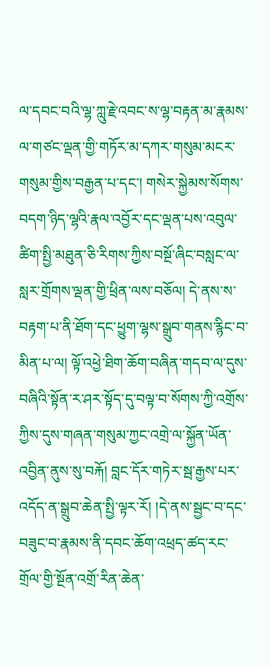ལ་དབང་བའི་ལྷ་ཀླུ་རྗེ་འབང་ས་ལྷ་བརྟན་མ་རྣམས་ལ་གཙང་ལྡན་གྱི་གཏོར་མ་དཀར་གསུམ་མངར་གསུམ་གྱིས་བརྒྱན་པ་དང་། གསེར་སྐྱེམས་སོགས་བདག་ཉིད་ལྷའི་རྣལ་འབྱོར་དང་ལྡན་པས་འབུལ་ཚིག་སྤྱི་མཐུན་ཅི་རིགས་ཀྱིས་བསྔོ་ཞིང་བསླང་ལ་སླར་གྲོགས་ལྡན་གྱི་ཕྲིན་ལས་བཅོལ། དེ་ནས་ས་བརྟག་པ་ནི་ཐོག་དང་ཕྱུག་ལྷས་སྒྲུབ་གནས་རྙིང་བ་མིན་པ་ལ། ལྟོ་འཕྱེ་ཐིག་ཆོག་བཞིན་གདབ་ལ་དུས་བཞིའི་སྟོན་ར་ཤར་སྟོད་དུ་བལྟ་བ་སོགས་ཀྱི་འགྲོས་ཀྱིས་དུས་གཞན་གསུམ་ཀྱང་འགྲེ་ལ་སྐྱོན་ཡོན་འབྱིན་ནུས་སུ་བརྐོ། བླང་དོར་གཏེར་སྦ་རྒྱས་པར་འདོད་ན་སྒྲུབ་ཆེན་སྤྱི་ལྟར་རོ། །དེ་ནས་སྦྱང་བ་དང་བཟུང་བ་རྣམས་ནི་དབང་ཆོག་འཕྲད་ཚད་རང་གྲོལ་གྱི་སྔོན་འགྲོ་རིན་ཆེན་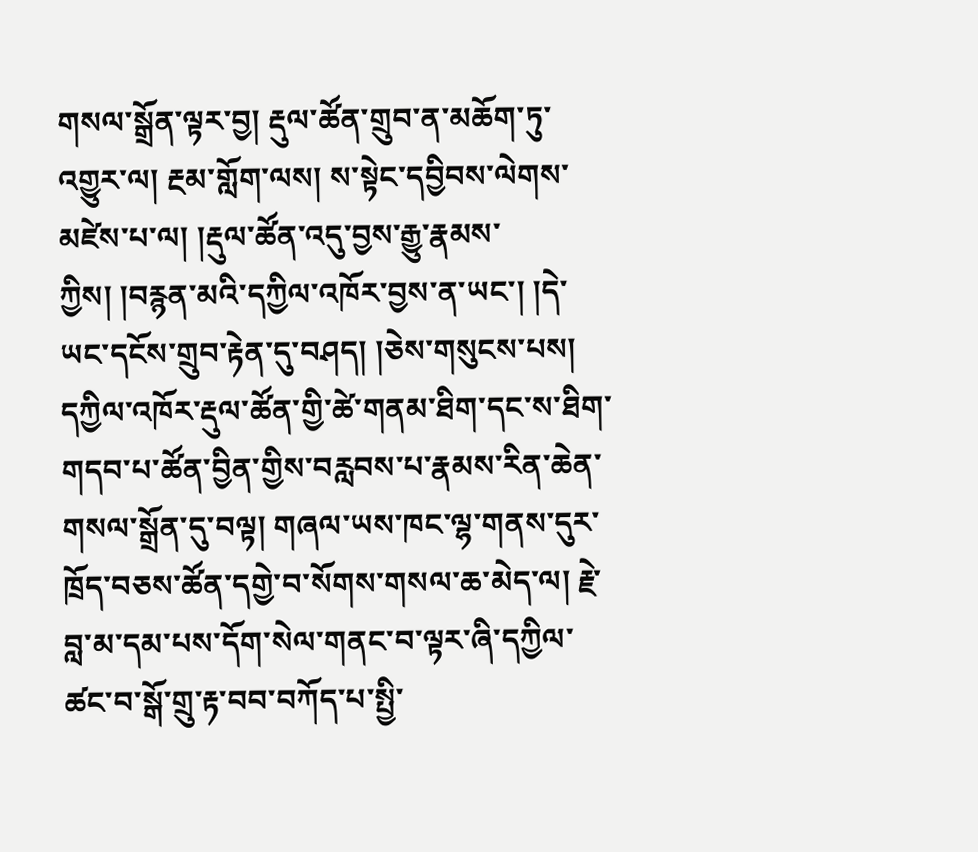གསལ་སྒྲོན་ལྟར་བྱ། རྡུལ་ཚོན་གྲུབ་ན་མཆོག་ཏུ་འགྱུར་ལ། རྔམ་གློག་ལས། ས་སྟེང་དབྱིབས་ལེགས་མཛེས་པ་ལ། །རྡུལ་ཚོན་འདུ་བྱས་རྒྱུ་རྣམས་ཀྱིས། །བརྙན་མའི་དཀྱིལ་འཁོར་བྱས་ན་ཡང་། །དེ་ཡང་དངོས་གྲུབ་རྟེན་དུ་བཤད། །ཅེས་གསུངས་པས། དཀྱིལ་འཁོར་རྡུལ་ཚོན་གྱི་ཚེ་གནམ་ཐིག་དང་ས་ཐིག་གདབ་པ་ཚོན་བྱིན་གྱིས་བརླབས་པ་རྣམས་རིན་ཆེན་གསལ་སྒྲོན་དུ་བལྟ། གཞལ་ཡས་ཁང་ལྷ་གནས་དུར་ཁྲོད་བཅས་ཚོན་དགྱེ་བ་སོགས་གསལ་ཆ་མེད་ལ། རྗེ་བླ་མ་དམ་པས་དོག་སེལ་གནང་བ་ལྟར་ཞི་དཀྱིལ་ཚང་བ་སྒོ་གྲུ་རྟ་བབ་བཀོད་པ་སྤྱི་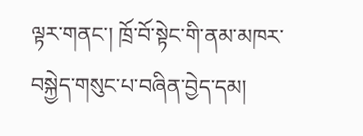ལྟར་གནང་། ཁྲོ་བོ་སྟེང་གི་ནམ་མཁར་བསྐྱེད་གསུང་པ་བཞིན་བྱེད་དམ།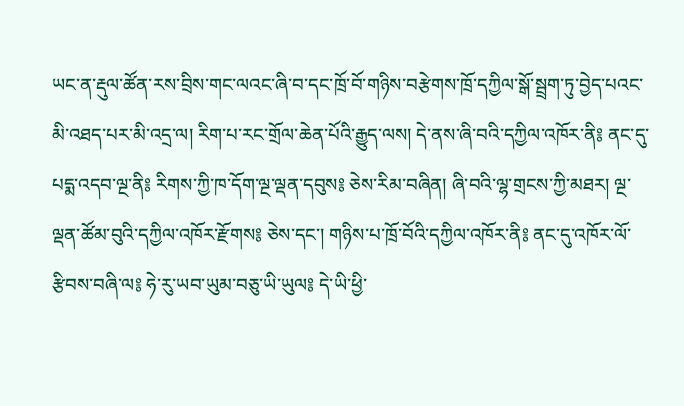ཡང་ན་རྡུལ་ཚོན་རས་བྲིས་གང་ལའང་ཞི་བ་དང་ཁྲོ་བོ་གཉིས་བརྩེགས་ཁྲོ་དཀྱིལ་སྒོ་སྦྲག་ཏུ་བྱེད་པའང་མི་འཐད་པར་མི་འདྲ་ལ། རིག་པ་རང་གྲོལ་ཆེན་པོའི་རྒྱུད་ལས། དེ་ནས་ཞི་བའི་དཀྱིལ་འཁོར་ནི༔ ནང་དུ་
པདྨ་འདབ་ལྔ་ནི༔ རིགས་ཀྱི་ཁ་དོག་ལྔ་ལྡན་དབུས༔ ཅེས་རིམ་བཞིན། ཞི་བའི་ལྷ་གྲངས་ཀྱི་མཐར། ལྔ་ལྡན་ཚོམ་བུའི་དཀྱིལ་འཁོར་རྫོགས༔ ཅེས་དང་། གཉིས་པ་ཁྲོ་བོའི་དཀྱིལ་འཁོར་ནི༔ ནང་དུ་འཁོར་ལོ་རྩིབས་བཞི་ལ༔ ཧེ་རུ་ཡབ་ཡུམ་བཅུ་ཡི་ཡུལ༔ དེ་ཡི་ཕྱི་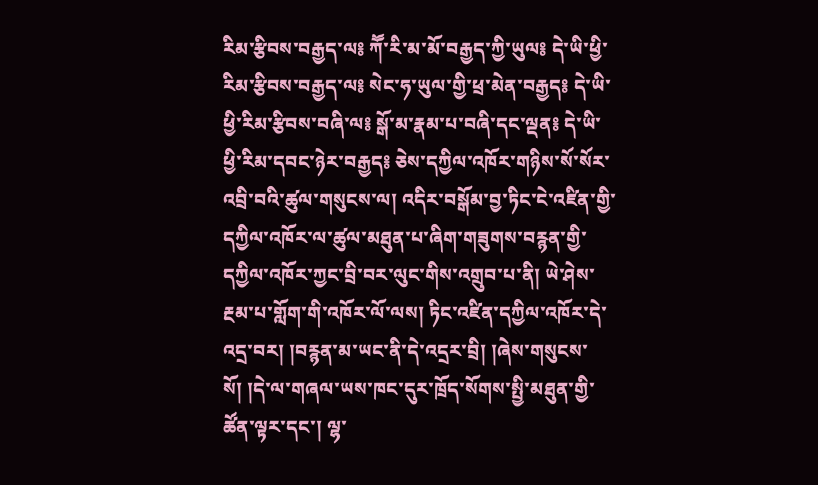རིམ་རྩིབས་བརྒྱད་ལ༔ ཀཽ་རི་མ་མོ་བརྒྱད་ཀྱི་ཡུལ༔ དེ་ཡི་ཕྱི་རིམ་རྩིབས་བརྒྱད་ལ༔ སེང་ཧ་ཡུལ་གྱི་ཕྲ་མེན་བརྒྱད༔ དེ་ཡི་ཕྱི་རིམ་རྩིབས་བཞི་ལ༔ སྒོ་མ་རྣམ་པ་བཞི་དང་ལྡན༔ དེ་ཡི་ཕྱི་རིམ་དབང་ཉེར་བརྒྱད༔ ཅེས་དཀྱིལ་འཁོར་གཉིས་སོ་སོར་འབྲི་བའི་ཚུལ་གསུངས་ལ། འདིར་བསྒོམ་བྱ་ཏིང་ངེ་འཛིན་གྱི་དཀྱིལ་འཁོར་ལ་ཚུལ་མཐུན་པ་ཞིག་གཟུགས་བརྙན་གྱི་དཀྱིལ་འཁོར་ཀྱང་བྲི་བར་ལུང་གིས་འགྲུབ་པ་ནི། ཡེ་ཤེས་རྔམ་པ་གློག་གི་འཁོར་ལོ་ལས། ཏིང་འཛིན་དཀྱིལ་འཁོར་དེ་འདྲ་བར། །བརྙན་མ་ཡང་ནི་དེ་འདྲར་བྲི། །ཞེས་གསུངས་སོ། །དེ་ལ་གཞལ་ཡས་ཁང་དུར་ཁྲོད་སོགས་སྤྱི་མཐུན་གྱི་ཚོན་ལྟར་དང་། ལྷ་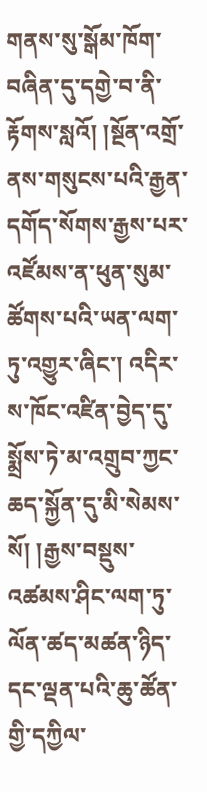གནས་སུ་སྒོམ་ཁོག་བཞིན་དུ་དགྱེ་བ་ནི་རྟོགས་སླའོ། །སྔོན་འགྲོ་ནས་གསུངས་པའི་རྒྱན་དགོད་སོགས་རྒྱས་པར་འཛོམས་ན་ཕུན་སུམ་ཚོགས་པའི་ཡན་ལག་ཏུ་འགྱུར་ཞིང་། འདིར་ས་ཁོང་འཛིན་བྱེད་དུ་སྨྲོས་ཏེ་མ་འགྲུབ་ཀྱང་ཆད་སྐྱོན་དུ་མི་སེམས་སོ། །རྒྱས་བསྡུས་འཚམས་ཤིང་ལག་ཏུ་ལོན་ཚད་མཚན་ཉིད་དང་ལྡན་པའི་ཆུ་ཚོན་གྱི་དཀྱིལ་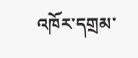འཁོར་དགྲམ་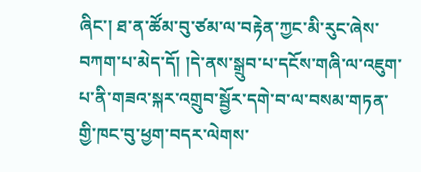ཞིང་། ཐ་ན་ཚོམ་བུ་ཙམ་ལ་བརྟེན་ཀྱང་མི་རུང་ཞེས་བཀག་པ་མེད་དོ། །དེ་ནས་སྒྲུབ་པ་དངོས་གཞི་ལ་འཇུག་པ་ནི་གཟའ་སྐར་འགྲུབ་སྦྱོར་དགེ་བ་ལ་བསམ་གཏན་གྱི་ཁང་བུ་ཕྱག་བདར་ལེགས་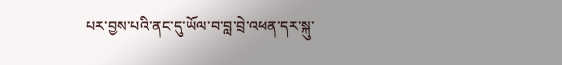པར་བྱས་པའི་ནང་དུ་ཡོལ་བ་བླ་བྲེ་འཕན་དར་སྐུ་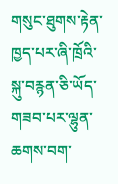གསུང་ཐུགས་རྟེན་ཁྱད་པར་ཞི་ཁྲོའི་སྐུ་བརྙན་ཅི་ཡོད་གཟབ་པར་ལྷུན་ཆགས་བག་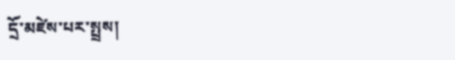དྲོ་མཛེས་པར་སྤྲས།